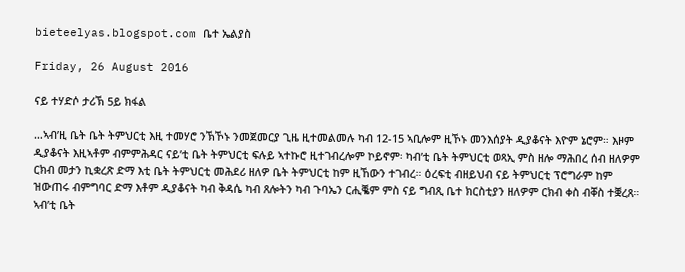bieteelyas.blogspot.com ቤተ ኤልያስ

Friday, 26 August 2016

ናይ ተሃድሶ ታሪኽ 5ይ ክፋል

…ኣብ’ዚ ቤት ቤት ትምህርቲ እዚ ተመሃሮ ንኽኾኑ ንመጀመርያ ጊዜ ዚተመልመሉ ካብ 12-15 ኣቢሎም ዚኾኑ መንእሰያት ዲያቆናት እዮም ኔሮም። እዞም ዲያቆናት እዚኣቶም ብምምሕዳር ናይ’ቲ ቤት ትምህርቲ ፍሉይ ኣተኩሮ ዚተገብረሎም ኮይኖም፡ ካብ’ቲ ቤት ትምህርቲ ወጻኢ ምስ ዘሎ ማሕበረ ሰብ ዘለዎም ርክብ መታን ኪቋረጽ ድማ እቲ ቤት ትምህርቲ መሕደሪ ዘለዎ ቤት ትምህርቲ ከም ዚኸውን ተገብረ። ዕረፍቲ ብዘይህብ ናይ ትምህርቲ ፕሮግራም ከም ዝውጠሩ ብምግባር ድማ እቶም ዲያቆናት ካብ ቅዳሴ ካብ ጸሎትን ካብ ጉባኤን ርሒቘም ምስ ናይ ግብጺ ቤተ ክርስቲያን ዘለዎም ርክብ ቀስ ብቐስ ተቛረጸ። ኣብ’ቲ ቤት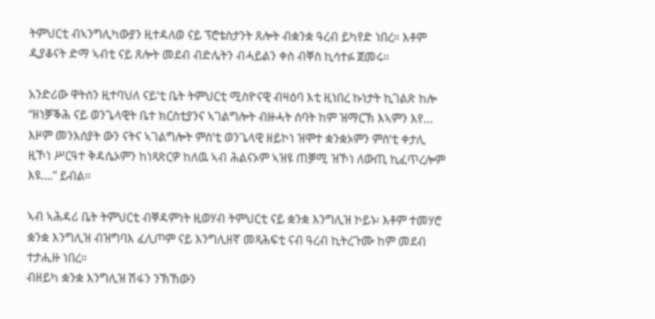ትምህርቲ ብኣንግሊካውያን ዚተዳለወ ናይ ፕሮቴስታንት ጸሎት ብቋንቋ ዓረብ ይካየድ ነበረ። እቶም ዲያቆናት ድማ ኣብቲ ናይ ጸሎት መደብ ብድሌትን ብሓይልን ቀስ ብቐስ ኪሳተፉ ጀመሩ።

አንድሪው ዋትሰን ዚተባህለ ናይ’ቲ ቤት ትምህርቲ ሚስዮናዊ ብዛዕባ እቲ ዚነበረ ኩነታት ኪገልጽ ከሎ “ዘነቓቕሕ ናይ ወንጌላዊት ቤተ ክርስቲያንና ኣገልግሎት ብዙሓት ሰባት ከም ዝማርኽ እኣምን እየ… እዞም መንእሰያት ውን ናትና ኣገልግሎት ምስ’ቲ ወንጌላዊ ዘይኮነ ዝሞተ ቋንቋኦምን ምስ’ቲ ቀታሊ ዚኾነ ሥርዓተ ቅዳሴኦምን ከነጻጽርዎ ከለዉ ኣብ ሕልናኦም ኣዝዩ ጠቓሚ ዝኾነ ለውጢ ኪፈጥረሎም እዩ….” ይብል።

ኣብ ኣሕዳሪ ቤት ትምህርቲ ብቐዳምነት ዚወሃብ ትምህርቲ ናይ ቋንቋ እንግሊዝ ኮይኑ፡ እቶም ተመሃሮ ቋንቋ እንግሊዝ ብዝግባእ ፈሊጦም ናይ እንግሊዘኛ መጻሕፍቲ ናብ ዓረብ ኪትረጉሙ ከም መደብ ተታሒዙ ነበረ።
ብዘይካ ቋንቋ እንግሊዝ ሽፋን ንኽኸውን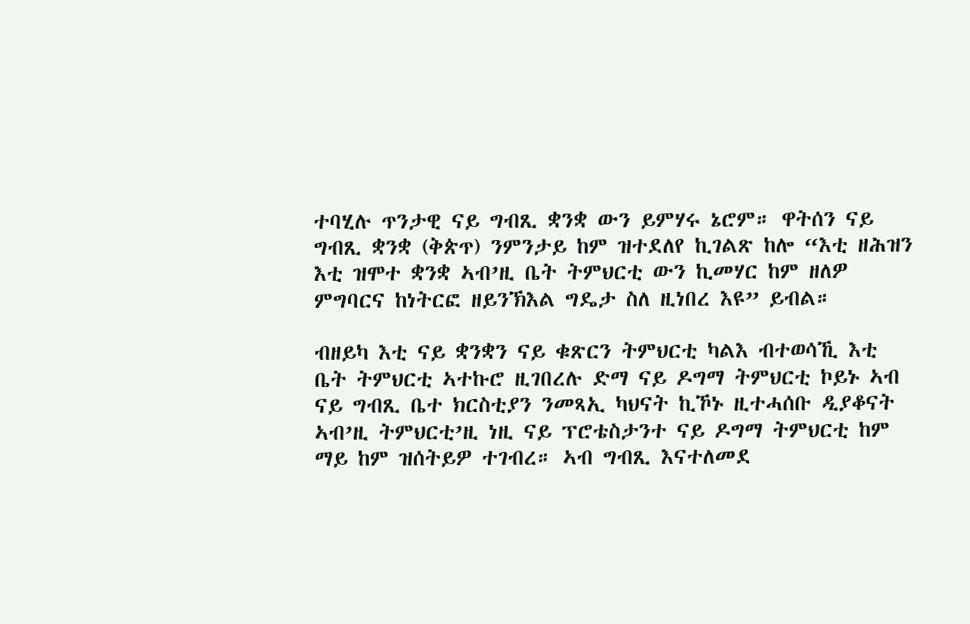ተባሂሉ ጥንታዊ ናይ ግብጺ ቋንቋ ውን ይምሃሩ ኔሮም። ዋትሰን ናይ ግብጺ ቋንቋ (ቅጵጥ) ንምንታይ ከም ዝተደለየ ኪገልጽ ከሎ “እቲ ዘሕዝን እቲ ዝሞተ ቋንቋ ኣብ’ዚ ቤት ትምህርቲ ውን ኪመሃር ከም ዘለዎ ምግባርና ከነትርፎ ዘይንኽእል ግዴታ ስለ ዚነበረ እዩ” ይብል።

ብዘይካ እቲ ናይ ቋንቋን ናይ ቁጽርን ትምህርቲ ካልእ ብተወሳኺ እቲ ቤት ትምህርቲ ኣተኩሮ ዚገበረሉ ድማ ናይ ዶግማ ትምህርቲ ኮይኑ ኣብ ናይ ግብጺ ቤተ ክርስቲያን ንመጻኢ ካህናት ኪኾኑ ዚተሓሰቡ ዲያቆናት ኣብ’ዚ ትምህርቲ’ዚ ነዚ ናይ ፕሮቴስታንተ ናይ ዶግማ ትምህርቲ ከም ማይ ከም ዝሰትይዎ ተገብረ። ኣብ ግብጺ እናተለመደ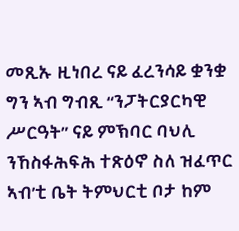መጺኡ ዚነበረ ናይ ፈረንሳይ ቋንቋ ግን ኣብ ግብጺ “ንፓትርያርካዊ ሥርዓት” ናይ ምኽባር ባህሊ ንኸስፋሕፍሕ ተጽዕኖ ስለ ዝፈጥር ኣብ’ቲ ቤት ትምህርቲ ቦታ ከም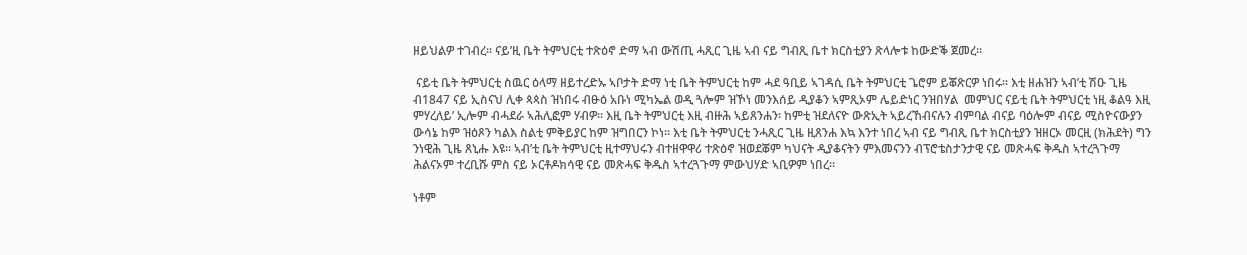ዘይህልዎ ተገብረ። ናይ’ዚ ቤት ትምህርቲ ተጽዕኖ ድማ ኣብ ውሽጢ ሓጺር ጊዜ ኣብ ናይ ግብጺ ቤተ ክርስቲያን ጽላሎቱ ከውድቕ ጀመረ።

 ናይቲ ቤት ትምህርቲ ስዉር ዕላማ ዘይተረድኡ ኣቦታት ድማ ነቲ ቤት ትምህርቲ ከም ሓደ ዓቢይ ኣገዳሲ ቤት ትምህርቲ ጌሮም ይቖጽርዎ ነበሩ። እቲ ዘሐዝን ኣብ’ቲ ሽዑ ጊዜ ብ1847 ናይ ኢስናህ ሊቀ ጳጳስ ዝነበሩ ብፁዕ አቡነ ሚካኤል ወዲ ጓሎም ዝኾነ መንእሰይ ዲያቆን ኣምጺኦም ሌይድነር ንዝበሃል  መምህር ናይቲ ቤት ትምህርቲ ነዚ ቆልዓ እዚ ምሃረለይ’ ኢሎም ብሓደራ ኣሕሊፎም ሃብዎ። እዚ ቤት ትምህርቲ እዚ ብዙሕ ኣይጸንሐን፡ ከምቲ ዝደለናዮ ውጽኢት ኣይረኸብናሉን ብምባል ብናይ ባዕሎም ብናይ ሚስዮናውያን ውሳኔ ከም ዝዕጾን ካልእ ስልቲ ምቅይያር ከም ዝግበርን ኮነ። እቲ ቤት ትምህርቲ ንሓጺር ጊዜ ዚጸንሐ እኳ እንተ ነበረ ኣብ ናይ ግብጺ ቤተ ክርስቲያን ዝዘርኦ መርዚ (ክሕደት) ግን ንነዊሕ ጊዜ ጸኒሑ እዩ። ኣብ’ቲ ቤት ትምህርቲ ዚተማህሩን ብተዘዋዋሪ ተጽዕኖ ዝወደቖም ካህናት ዲያቆናትን ምእመናንን ብፕሮቴስታንታዊ ናይ መጽሓፍ ቅዱስ ኣተረጓጉማ ሕልናኦም ተረቢሹ ምስ ናይ ኦርቶዶክሳዊ ናይ መጽሓፍ ቅዱስ ኣተረጓጉማ ምውህሃድ ኣቢዎም ነበረ።

ነቶም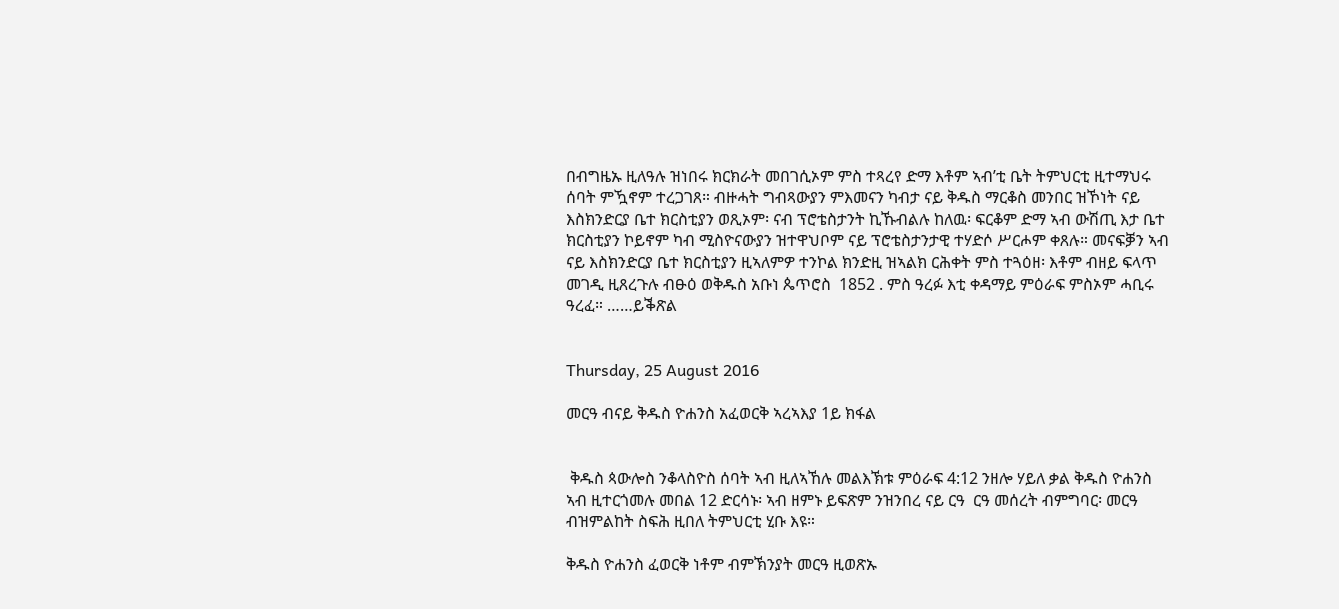በብግዜኡ ዚለዓሉ ዝነበሩ ክርክራት መበገሲኦም ምስ ተጻረየ ድማ እቶም ኣብ’ቲ ቤት ትምህርቲ ዚተማህሩ ሰባት ምዃኖም ተረጋገጸ። ብዙሓት ግብጻውያን ምእመናን ካብታ ናይ ቅዱስ ማርቆስ መንበር ዝኾነት ናይ እስክንድርያ ቤተ ክርስቲያን ወጺኦም፡ ናብ ፕሮቴስታንት ኪኹብልሉ ከለዉ፡ ፍርቆም ድማ ኣብ ውሽጢ እታ ቤተ ክርስቲያን ኮይኖም ካብ ሚስዮናውያን ዝተዋህቦም ናይ ፕሮቴስታንታዊ ተሃድሶ ሥርሖም ቀጸሉ። መናፍቓን ኣብ ናይ እስክንድርያ ቤተ ክርስቲያን ዚኣለምዎ ተንኮል ክንድዚ ዝኣልክ ርሕቀት ምስ ተጓዕዘ፡ እቶም ብዘይ ፍላጥ መገዲ ዚጸረጉሉ ብፁዕ ወቅዱስ አቡነ ጴጥሮስ  1852 . ምስ ዓረፉ እቲ ቀዳማይ ምዕራፍ ምስኦም ሓቢሩ ዓረፈ። ……ይቕጽል


Thursday, 25 August 2016

መርዓ ብናይ ቅዱስ ዮሐንስ አፈወርቅ ኣረኣእያ 1ይ ክፋል


 ቅዱስ ጳውሎስ ንቆላስዮስ ሰባት ኣብ ዚለኣኸሉ መልእኽቱ ምዕራፍ 4:12 ንዘሎ ሃይለ ቃል ቅዱስ ዮሐንስ  ኣብ ዚተርጎመሉ መበል 12 ድርሳኑ፡ ኣብ ዘምኑ ይፍጽም ንዝንበረ ናይ ርዓ  ርዓ መሰረት ብምግባር፡ መርዓ ብዝምልከት ስፍሕ ዚበለ ትምህርቲ ሂቡ እዩ።

ቅዱስ ዮሐንስ ፈወርቅ ነቶም ብምኽንያት መርዓ ዚወጽኡ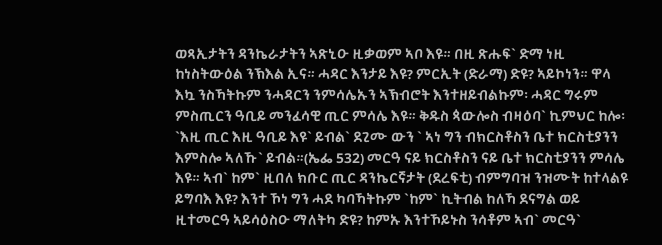ወጻኢታትን ዳንኬራታትን ኣጽኒዑ ዚቃወም ኣቦ እዩ። በዚ ጽሑፍ` ድማ ነዚ ከነስትውዕል ንኽእል ኢና። ሓዳር እንታይ እዩ? ምርኢት (ድራማ) ድዩ? ኣይኮነን። ዋላ እኳ ንስኻትኩም ንሓዳርን ንምሳሌኡን ኣኽብሮት እንተዘይብልኩም፡ ሓዳር ግሩም ምስጢርን ዓቢይ መንፈሳዊ ጢር ምሳሌ እዩ። ቅዱስ ጳውሎስ ብዛዕባ` ኪምህር ከሎ፡ `እዚ ጢር እዚ ዓቢይ እዩ` ይብል` ደጊሙ ውን ` ኣነ ግን ብክርስቶስን ቤተ ክርስቲያንን እምስሎ ኣለኹ` ይብል።(ኤፌ 532) መርዓ ናይ ክርስቶስን ናይ ቤተ ክርስቲያንን ምሳሌ እዩ። ኣብ` ከም` ዚበለ ክቡር ጢር ዳንኬርኛታት (ደረፍቲ) ብምግባዝ ንዝሙት ከተላልዩ ይግባእ እዩ? እንተ ኾነ ግን ሓደ ካባኻትኩም `ከም` ኪትብል ከለኻ ደናግል ወይ ዚተመርዓ ኣይሳዕስዑ ማለትካ ድዩ? ከምኡ እንተኾይኑስ ንሳቶም ኣብ` መርዓ`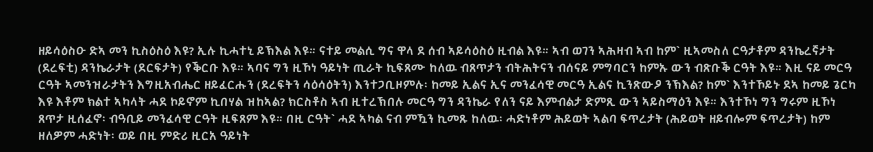ዘይሳዕስዑ ድኣ መን ኪስዕስዕ እዩ? ኢሉ ኪሓተኒ ይኽእል እዩ። ናተይ መልሲ ግና ዋላ ደ ሰብ ኣይሳዕስዕ ዚብል እዩ። ኣብ ወገን ኣሕዛብ ኣብ ከም` ዚኣመስለ ርዓታቶም ዳንኬረኛታት (ደረፍቲ) ዳንኬራታት (ደርፍታት) የቕርቡ እዩ። ኣባና ግን ዚኾነ ዓይነት ጢራት ኪፍጸሙ ከለዉ ብጸጥታን ብትሕትናን ብሰናይ ምግባርን ከምኡ ውን ብጽቡቕ ርዓት እዩ። እዚ ናይ መርዓ ርዓት ኣመንዝራታትን እግዚአብሔር ዘይፈርሑን (ደረፍትን ሳዕሳዕትን) እንተጋቢዞምሉ፡ ከመይ ኢልና ኢና መንፈሳዊ መርዓ ኢልና ኪንጽውዖ ንኽእል? ከም` እንተኾይኑ ደኣ ከመይ ጌርካ እዩ እቶም ክልተ ኣካላት ሓደ ኮይኖም ኪበሃል ዝከኣል? ክርስቶስ ኣብ ዚተረኽበሉ መርዓ ግን ዳንኬራ የለን ናይ እምብልታ ድምጺ ውን ኣይስማዕን እዩ። እንተኾነ ግን ግሩም ዚኾነ ጸጥታ ዚሰፈኖ፡ ብዓቢይ መንፈሳዊ ርዓት ዚፍጸም እዩ። በዚ ርዓት` ሓደ ኣካል ናብ ምዃን ኪመጹ ከለዉ፡ ሓድነቶም ሕይወት ኣልባ ፍጥረታት (ሕይወት ዘይብሎም ፍጥረታት) ከም ዘለዎም ሓድነት፡ ወይ በዚ ምድሪ ዚርአ ዓይነት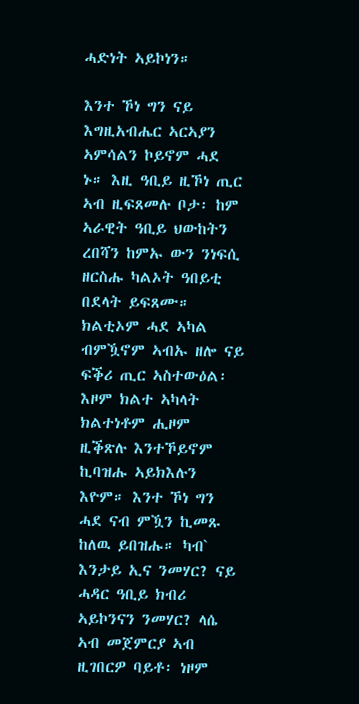ሓድነት ኣይኮነን።

እንተ ኾነ ግን ናይ እግዚአብሔር ኣርኣያን ኣምሳልን ኮይኖም ሓደ ኑ። እዚ ዓቢይ ዚኾነ ጢር ኣብ ዚፍጸመሉ ቦታ፡ ከም ኣራዊት ዓቢይ ህውከትን ረበሻን ከምኡ ውን ንነፍሲ ዘርስሑ ካልኦት ዓበይቲ በደላት ይፍጸሙ። ክልቲኦም ሓደ ኣካል ብምዃኖም ኣብኡ ዘሎ ናይ ፍቕሪ ጢር ኣስተውዕል፡ እዞም ክልተ ኣካላት ክልተነቶም ሒዞም ዚቕጽሉ እንተኾይኖም ኪባዝሑ ኣይክእሉን እዮም። እንተ ኾነ ግን ሓደ ናብ ምዃን ኪመጹ ከለዉ ይበዝሑ። ካብ` እንታይ ኢና ንመሃር? ናይ ሓዳር ዓቢይ ክብሪ ኣይኮንናን ንመሃር? ላሴ ኣብ መጀምርያ ኣብ ዚገበርዎ ባይቶ፡ ነዞም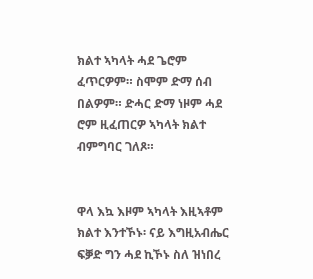ክልተ ኣካላት ሓደ ጌሮም ፈጥርዎም። ስሞም ድማ ሰብ በልዎም። ድሓር ድማ ነዞም ሓደ ሮም ዚፈጠርዎ ኣካላት ክልተ ብምግባር ገለጾ።


ዋላ እኳ እዞም ኣካላት እዚኣቶም ክልተ እንተኾኑ፡ ናይ እግዚአብሔር ፍቓድ ግን ሓደ ኪኾኑ ስለ ዝነበረ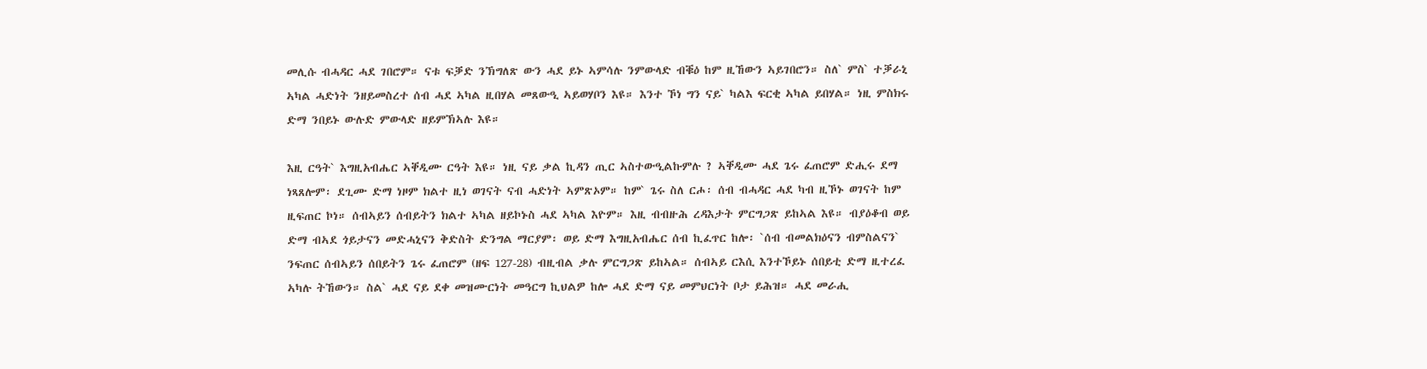መሊሱ ብሓዳር ሓደ ገበሮም። ናቱ ፍቓድ ንኽግለጽ ውን ሓደ ይኑ ኣምሳሉ ንምውላድ ብቑዕ ከም ዚኸውን ኣይገበሮን። ስለ` ምስ` ተቓራኒ ኣካል ሓድነት ንዘይመስረተ ሰብ ሓደ ኣካል ዚበሃል መጸውዒ ኣይወሃቦን እዩ። እንተ ኾነ ግን ናይ` ካልእ ፍርቂ ኣካል ይበሃል። ነዚ ምስክሩ ድማ ንበይኑ ውሉድ ምውላድ ዘይምኽኣሉ እዩ።

እዚ ርዓት` እግዚአብሔር ኣቐዲሙ ርዓት እዩ። ነዚ ናይ ቃል ኪዳን ጢር ኣስተውዒልኩምሉ ? ኣቐዲሙ ሓደ ጌሩ ፈጠሮም ድሒሩ ደማ ነጻጸሎም፡ ደጊሙ ድማ ነዞም ክልተ ዚነ ወገናት ናብ ሓድነት ኣምጽኦም። ከም` ጌሩ ስለ ርሖ፡ ሰብ ብሓዳር ሓደ ካብ ዚኾኑ ወገናት ከም ዚፍጠር ኮነ። ሰብኣይን ሰብይትን ክልተ ኣካል ዘይኮኑስ ሓደ ኣካል እዮም። እዚ ብብዙሕ ረዳእታት ምርግጋጽ ይከኣል እዩ። ብያዕቆብ ወይ ድማ ብኣደ ጎይታናን መድሓኒናን ቅድስት ድንግል ማርያም፡ ወይ ድማ እግዚአብሔር ሰብ ኪፈጥር ከሎ፡ `ሰብ ብመልክዕናን ብምስልናን` ንፍጠር ሰብኣይን ሰበይትን ጌሩ ፈጠሮም (ዘፍ 127-28) ብዚብል ቃሉ ምርግጋጽ ይከኣል። ሰብኣይ ርእሲ እንተኾይኑ ሰበይቲ ድማ ዚተረፈ ኣካሉ ትኸውን። ስል` ሓደ ናይ ደቀ መዝሙርነት መዓርግ ኪህልዎ ከሎ ሓደ ድማ ናይ መምህርነት ቦታ ይሕዝ። ሓደ መራሒ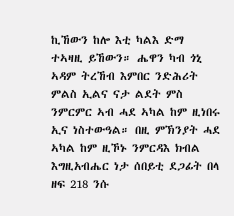ኪኸውን ከሎ እቲ ካልእ ድማ ተኣዛዚ ይኸውን። ሔዋን ካብ ጎኒ ኣዳም ትረኸብ እምበር ንድሕሪት ምልስ ኢልና ናታ ልደት ምስ ንምርምር ኣብ ሓደ ኣካል ከም ዚነበሩ ኢና ነስተውዓል። በዚ ምኽንያት ሓደ ኣካል ከም ዚኾኑ ንምርዳእ ክብል እግዚአብሔር ነታ ሰበይቲ ደጋፊት በላ ዘፍ 218 ንሱ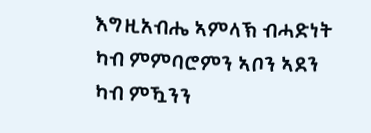እግዚአብሔ ኣምላኽ ብሓድነት ካብ ምምባሮምን ኣቦን ኣደን ካብ ምዃንን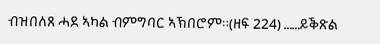ብዝበለጸ ሓደ ኣካል ብምግባር ኣኽበሮም።(ዘፍ 224) ……ይቕጽል